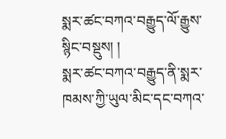སྨར་ཚང་བཀའ་བརྒྱུད་ལོ་རྒྱུས་སྙིང་བསྡུས། །
སྨར་ཚང་བཀའ་བརྒྱུད་ནི་སྨར་ཁམས་ཀྱི་ཡུལ་མིང་དང་བཀའ་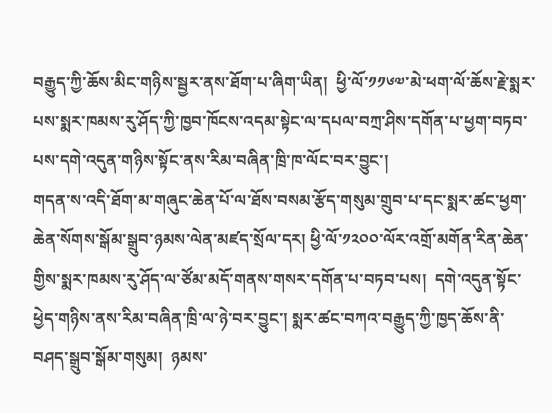བརྒྱུད་ཀྱི་ཆོས་མིང་གཉིས་སྦྱར་ནས་ཐོག་པ་ཞིག་ཡིན།  ཕྱི་ལོ་༡༡༦༧་མེ་ཕག་ལོ་ཆོས་རྗེ་སྨར་པས་སྨར་ཁམས་རུ་ཤོད་ཀྱི་ཁྱབ་ཁོངས་འདམ་སྟེང་ལ་དཔལ་བཀྲ་ཤིས་དགོན་པ་ཕྱག་བཏབ་པས་དགེ་འདུན་གཉིས་སྟོང་ནས་རིམ་བཞིན་ཁྲི་ཁ་ལོང་བར་བྱུང་།
གདན་ས་འདི་ཐོག་མ་གཞུང་ཆེན་པོ་ལ་ཐོས་བསམ་རྩོད་གསུམ་གྲུབ་པ་དང་སྨར་ཚང་ཕྱག་ཆེན་སོགས་སྒོམ་སྒྲུབ་ཉམས་ལེན་མཛད་སྲོལ་དར། ཕྱི་ལོ་༡༢༠༠་ལོར་འགྲོ་མགོན་རིན་ཆེན་གྱིས་སྨར་ཁམས་རུ་ཤོད་ལ་ཙོམ་མདོ་གནས་གསར་དགོན་པ་བཏབ་པས།  དགེ་འདུན་སྟོང་ཕྱེད་གཉིས་ནས་རིམ་བཞིན་ཁྲི་ལ་ཉེ་བར་བྱུང་། སྨར་ཚང་བཀའ་བརྒྱུད་ཀྱི་ཁྱད་ཆོས་ནི་བཤད་སྒྲུབ་སྒོམ་གསུམ།  ཉམས་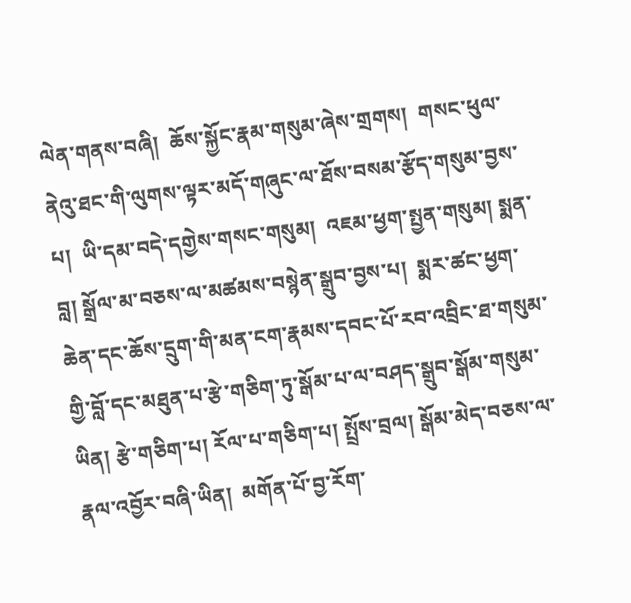ལེན་གནས་བཞི།  ཆོས་སྐྱོང་རྣམ་གསུམ་ཞེས་གྲགས།  གསང་ཕུལ་ནེའུ་ཐང་གི་ལུགས་ལྟར་མདོ་གཞུང་ལ་ཐོས་བསམ་རྩོད་གསུམ་བྱས་པ།  ཡི་དམ་བདེ་དགྱེས་གསང་གསུམ།  འཇམ་ཕྱག་སྤྱན་གསུམ། སྨན་བླ། སྒྲོལ་མ་བཅས་ལ་མཚམས་བསྙེན་སྒྲུབ་བྱས་པ།  སྨར་ཚང་ཕྱག་ཆེན་དང་ཆོས་དྲུག་གི་མན་ངག་རྣམས་དབང་པོ་རབ་འབྲིང་ཐ་གསུམ་གྱི་བློ་དང་མཐུན་པ་རྩེ་གཅིག་ཏུ་སྒོམ་པ་ལ་བཤད་སྒྲུབ་སྒོམ་གསུམ་ཡིན། རྩེ་གཅིག་པ། རོལ་པ་གཅིག་པ། སྤྲོས་བྲལ། སྒོམ་མེད་བཅས་ལ་རྣལ་འབྱོར་བཞི་ཡིན།  མགོན་པོ་བྱ་རོག་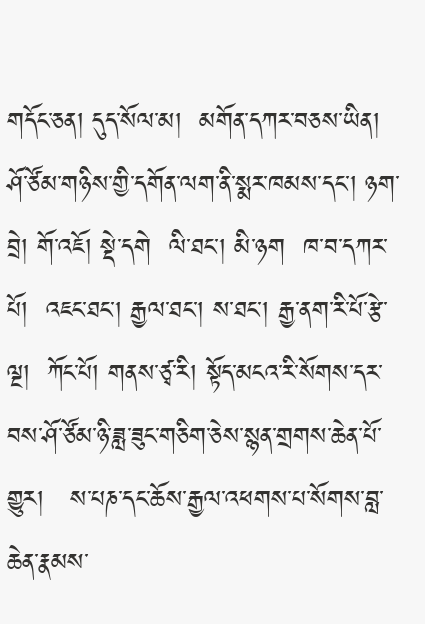གདོང་ཅན། དུད་སོལ་མ།  མགོན་དཀར་བཅས་ཡིན།  ཤོ་ཙོམ་གཉིས་གྱི་དགོན་ལག་ནི་སྨར་ཁམས་དང་། ཉག་བྲེ། གོ་འཇོ། སྡེ་དགེ  ལི་ཐང་། མི་ཉག  ཁ་བ་དཀར་པོ།  འཇང་ཐང་། རྒྱལ་ཐང་། ས་ཐང་། རྒྱ་ནག་རི་པོ་རྩེ་ལྔ།  ཀོང་པོ། གནས་ཙྭ་རི། སྟོད་མངའ་རི་སོགས་དར་བས་ཤོ་ཙོམ་ཉི་ཟླ་ཟུང་གཅིག་ཅེས་སྙན་གྲགས་ཆེན་པོ་གྱུར།   ས་པཎ་དང་ཆོས་རྒྱལ་འཕགས་པ་སོགས་བླ་ཆེན་རྣམས་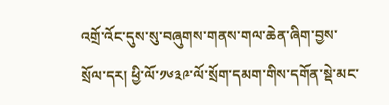འགྲོ་འོང་དུས་སུ་བཞུགས་གནས་གལ་ཆེན་ཞིག་བྱས་སྲོལ་དར། ཕྱི་ལོ་༡༦༣༩་ལོ་སྲོག་དམག་གིས་དགོན་སྡེ་མང་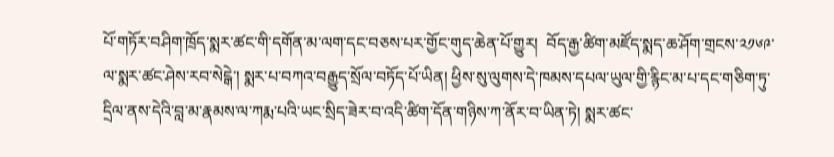པོ་གཏོར་བཤིག་ཁྲོད་སྨར་ཚང་གི་དགོན་མ་ལག་དང་བཅས་པར་གྱོང་གུད་ཆེན་པོ་གྱུར།  བོད་རྒྱ་ཚིག་མཛོད་སྨད་ཆ་ཤོག་གྲངས་༢༡༦༩་ལ་སྨར་ཚང་ཤེས་རབ་སེངྒེ་། སྨར་པ་བཀའ་བརྒྱུད་སྲོལ་བཏོད་པོ་ཡིན། ཕྱིས་སུ་ལུགས་དེ་ཁམས་དཔལ་ཡུལ་གྱི་རྙིང་མ་པ་དང་གཅིག་ཏུ་དྲིལ་ནས་དེའི་བླ་མ་རྣམས་ལ་ཀརྨ་པའི་ཡང་སྲིད་ཟེར་བ་འདི་ཚིག་དོན་གཉིས་ཀ་ནོར་བ་ཡིན་ཏེ། སྨར་ཚང་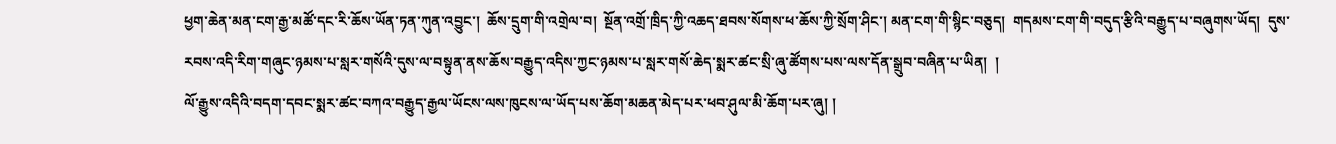ཕྱག་ཆེན་མན་ངག་རྒྱ་མཚོ་དང་རི་ཆོས་ཡོན་ཏན་ཀུན་འབྱུང་།  ཆོས་དྲུག་གི་འགྲེལ་བ།  སྔོན་འགྲོ་ཁྲིད་ཀྱི་འཆད་ཐབས་སོགས་ཕ་ཆོས་ཀྱི་སྲོག་ཤིང་། མན་ངག་གི་སྙིང་བཅུད།  གདམས་ངག་གི་བདུད་རྩིའི་བརྒྱུད་པ་བཞུགས་ཡོད།  དུས་རབས་འདི་རིག་གཞུང་ཉམས་པ་སླར་གསོའི་དུས་ལ་བསྟུན་ནས་ཆོས་བརྒྱུད་འདིས་ཀྱང་ཉམས་པ་སླར་གསོ་ཆེད་སྨར་ཚང་སྲི་ཞུ་ཚོགས་པས་ལས་དོན་སྒྲུབ་བཞིན་པ་ཡིན།  །
ལོ་རྒྱུས་འདིའི་བདག་དབང་སྨར་ཚང་བཀའ་བརྒྱུད་རྒྱལ་ཡོངས་ལས་ཁུངས་ལ་ཡོད་པས་ཆོག་མཆན་མེད་པར་ཕབ་ཤུལ་མི་ཆོག་པར་ཞུ། །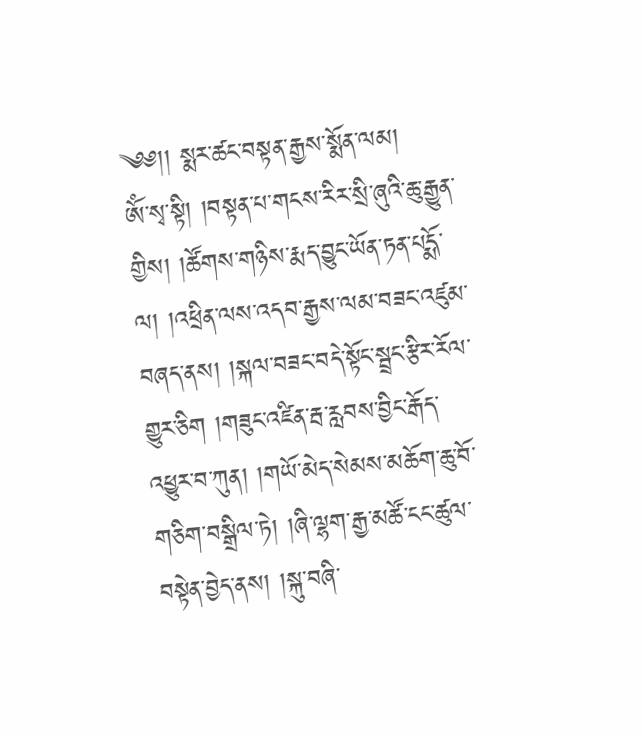༄༅།། སྨར་ཚང་བསྟན་རྒྱས་སྨོན་ལམ།
ཨོཾ་སྭ་སྟི། །བསྟན་པ་གངས་རིར་སྲི་ཞུའི་ཆུ་རྒྱུན་གྱིས། །ཚོགས་གཉིས་རྨད་བྱུང་ཡོན་ཏན་པདྨོ་ལ། །འཕྲིན་ལས་འདབ་རྒྱས་ལམ་བཟང་འཛུམ་བཞད་ནས། །སྐལ་བཟང་བདེ་སྟོང་སྦྲང་རྩིར་རོལ་གྱུར་ཅིག །གཟུང་འཛིན་རྦ་རླབས་བྱིང་རྒོད་འཕྱུར་བ་ཀུན། །གཡོ་མེད་སེམས་མཆོག་ཆུ་བོ་གཅིག་བསྒྲིལ་ཏེ། །ཞི་ལྷག་རྒྱ་མཚོ་ངང་ཚུལ་བསྟེན་བྱེད་ནས། །སྐུ་བཞི་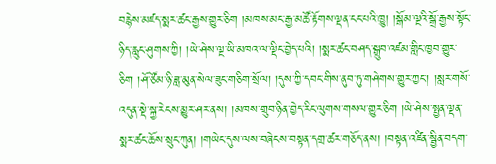བརྙེས་མཛད་སྨར་ཚང་རྒྱས་གྱུར་ཅིག །མཁས་མང་རྒྱ་མཚོ་རྟོགས་ལྡན་ངང་པའི་ཁྱུ། །སྒོམ་ལྔའི་སྒྲོ་རྒྱས་སྟོང་ཉིད་རླུང་ཤུགས་ཀྱི། །ཡེ་ཤེས་ལྔ་ཡི་མཁའ་ལ་ལྡིང་བྱེད་པའི། །སྨར་ཚང་བཤད་སྒྲུབ་འཛམ་གླིང་ཁྱབ་གྱུར་ཅིག །ཤོ་ཙོམ་ཉི་ཟླ་མུན་སེལ་ཟུང་གཅིག་སྲོལ། །དུས་ཀྱི་དབང་གིས་ནུབ་ཏུ་གཤེགས་གྱུར་ཀྱང་། །སླར་གསོ་འདུན་སྡེ་སྐྱ་རེངས་མྱུར་ཤར་ནས། །མཁས་གྲུབ་ཉིན་བྱེད་རིང་ལུགས་གསལ་གྱུར་ཅིག །ཡེ་ཤེས་སྤྱན་ལྡན་སྨར་ཚང་ཆོས་སྲུང་ཀུན། །གཡེང་དུས་ལས་བཞེངས་བསྟན་དགྲ་ཚར་གཅོད་ནས། །བསྟན་འཛིན་སྦྱིན་བདག་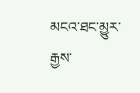མངའ་ཐང་མྱུར་རྒྱས་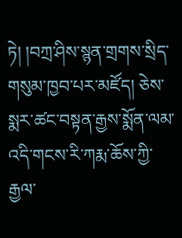ཏེ། །བཀྲ་ཤིས་སྙན་གྲགས་སྲིད་གསུམ་ཁྱབ་པར་མཛོད། ཅེས་སྨར་ཚང་བསྟན་རྒྱས་སྨོན་ལམ་འདི་གངས་རི་ཀརྨ་ཆོས་ཀྱི་རྒྱལ་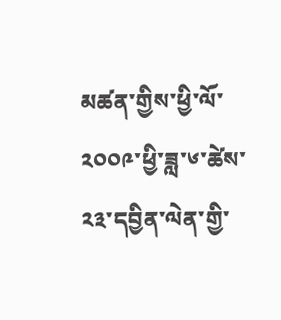མཚན་གྱིས་ཕྱི་ལོ་༢༠༠༩་ཕྱི་ཟླ་༦་ཚེས་༢༣་དབྱིན་ལེན་གྱི་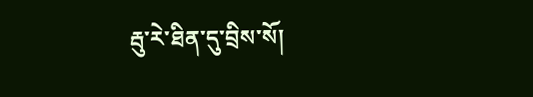རྦུ་རེ་ཐིན་དུ་བྲིས་སོ།